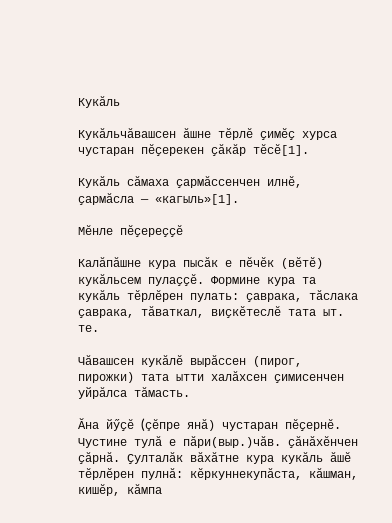Кукӑль

Кукӑльчӑвашсен ӑшне тӗрлӗ ҫимӗҫ хурса чустаран пӗҫерекен ҫӑкӑр тӗсӗ[1].

Кукӑль сӑмаха ҫармӑссенчен илнӗ, ҫармӑсла — «кагыль»[1].

Мӗнле пӗҫереҫҫӗ

Калӑпӑшне кура пысӑк е пӗчӗк (вӗтӗ) кукӑльсем пулаҫҫӗ. Формине кура та кукӑль тӗрлӗрен пулать: ҫаврака, тӑслака ҫаврака, тӑваткал, виҫкӗтеслӗ тата ыт. те.

Чӑвашсен кукӑлӗ вырӑссен (пирог, пирожки) тата ытти халӑхсен ҫимисенчен уйрӑлса тӑмасть.

Ӑна йӳҫӗ (çӗпре янă) чустаран пӗҫернӗ. Чустине тулӑ е пӑри(выр.)чăв. ҫӑнӑхӗнчен ҫӑрнӑ. Ҫулталӑк вӑхӑтне кура кукӑль ӑшӗ тӗрлӗрен пулнӑ: кӗркуннекупӑста, кӑшман, кишӗр, кӑмпа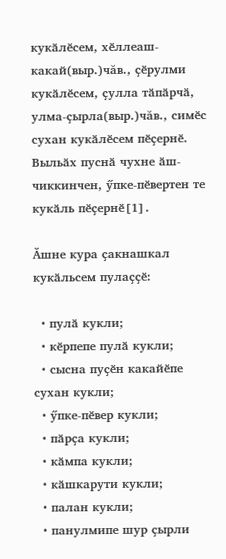кукӑлӗсем, хӗллеаш-какай(выр.)чăв., ҫӗрулми кукӑлӗсем, ҫулла тӑпӑрчӑ, улма-ҫырла(выр.)чăв., симӗс сухан кукӑлӗсем пӗҫернӗ. Выльӑх пуснӑ чухне ӑш-чиккинчен, ӳпке-пӗвертен те кукӑль пӗҫернӗ[1].

Ӑшне кура ҫакнашкал кукӑльсем пулаҫҫӗ:

  • пулӑ кукли;
  • кӗрпепе пулӑ кукли;
  • сысна пуҫӗн какайӗпе сухан кукли;
  • ӳпке-пӗвер кукли;
  • пӑрҫа кукли;
  • кӑмпа кукли;
  • кӑшкарути кукли;
  • палан кукли;
  • панулмипе шур ҫырли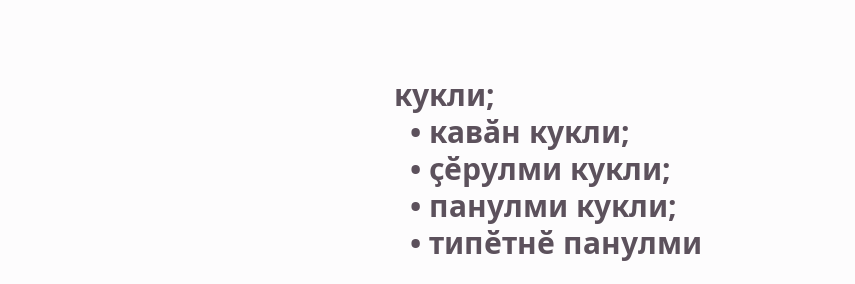кукли;
  • кавӑн кукли;
  • ҫӗрулми кукли;
  • панулми кукли;
  • типӗтнӗ панулми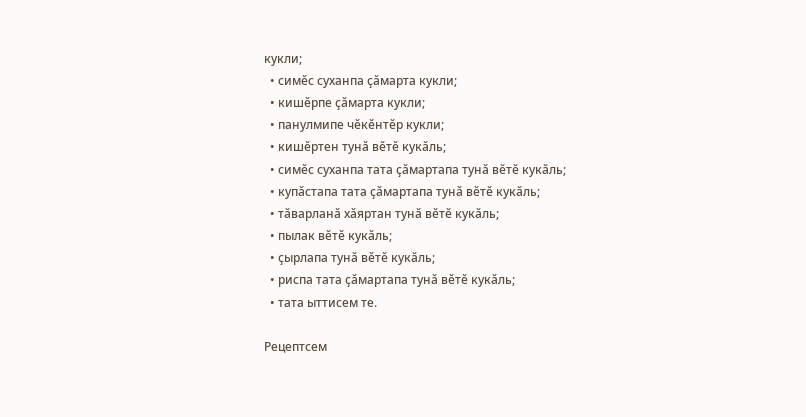кукли;
  • симӗс суханпа ҫӑмарта кукли;
  • кишӗрпе ҫӑмарта кукли;
  • панулмипе чӗкӗнтӗр кукли;
  • кишӗртен тунӑ вӗтӗ кукӑль;
  • симӗс суханпа тата ҫӑмартапа тунӑ вӗтӗ кукӑль;
  • купӑстапа тата ҫӑмартапа тунӑ вӗтӗ кукӑль;
  • тӑварланӑ хӑяртан тунӑ вӗтӗ кукӑль;
  • пылак вӗтӗ кукӑль;
  • ҫырлапа тунӑ вӗтӗ кукӑль;
  • риспа тата ҫӑмартапа тунӑ вӗтӗ кукӑль;
  • тата ыттисем те.

Рецептсем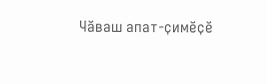Чӑваш апат-ҫимӗҫӗ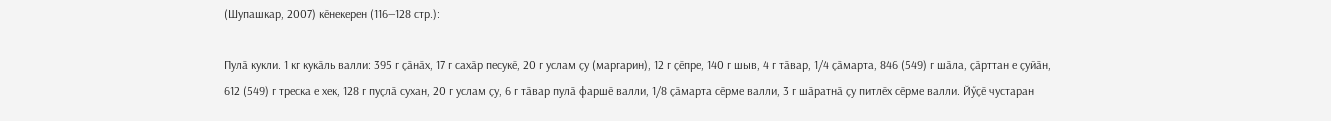(Шупашкар, 2007) кӗнекерен (116—128 стр.):

Пулӑ кукли. 1 кг кукӑль валли: 395 г ҫӑнӑх, 17 г сахӑр песукӗ, 20 г услам ҫу (маргарин), 12 г ҫӗпре, 140 г шыв, 4 г тӑвар, 1/4 ҫӑмарта, 846 (549) г шӑла, ҫӑрттан е ҫуйӑн, 612 (549) г треска е хек, 128 г пуҫлӑ сухан, 20 г услам ҫу, 6 г тӑвар пулӑ фаршӗ валли, 1/8 ҫӑмарта сӗрме валли, 3 г шӑратнӑ ҫу питлӗх сӗрме валли. Йӳҫӗ чустаран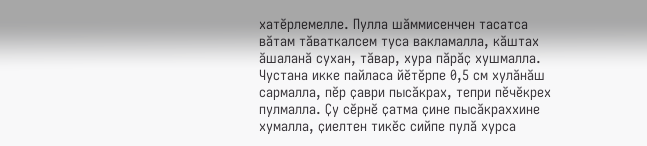хатӗрлемелле. Пулла шӑммисенчен тасатса вӑтам тӑваткалсем туса вакламалла, кӑштах ӑшаланӑ сухан, тӑвар, хура пӑрӑҫ хушмалла. Чустана икке пайласа йӗтӗрпе 0,5 см хулӑнӑш сармалла, пӗр ҫаври пысӑкрах, тепри пӗчӗкрех пулмалла. Ҫу сӗрнӗ ҫатма ҫине пысӑкраххине хумалла, ҫиелтен тикӗс сийпе пулӑ хурса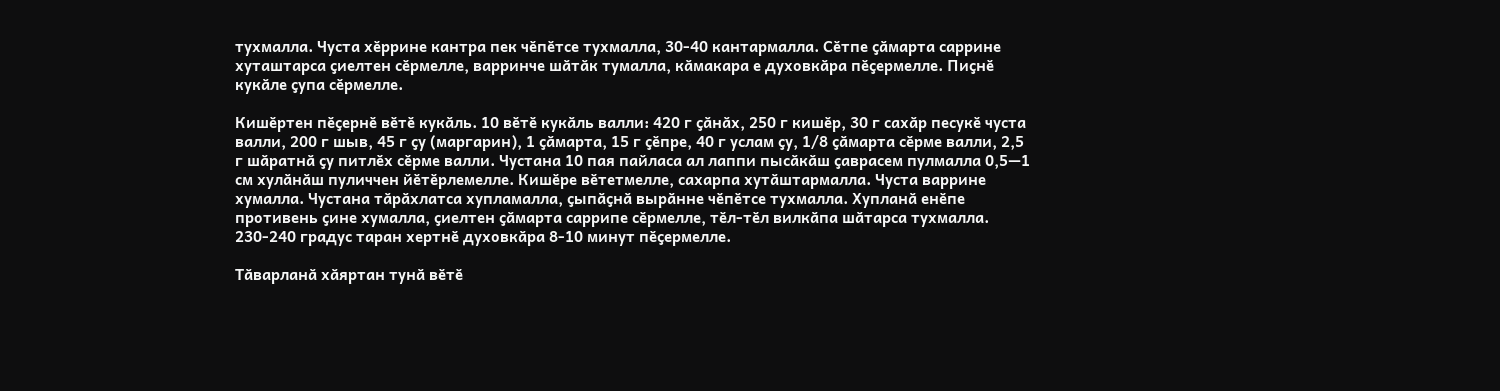тухмалла. Чуста хӗррине кантра пек чӗпӗтсе тухмалла, 30-40 кантармалла. Сӗтпе ҫӑмарта саррине хуташтарса ҫиелтен сӗрмелле, варринче шӑтӑк тумалла, кӑмакара е духовкӑра пӗҫермелле. Пиҫнӗ кукӑле ҫупа сӗрмелле.

Кишӗртен пӗҫернӗ вӗтӗ кукӑль. 10 вӗтӗ кукӑль валли: 420 г ҫӑнӑх, 250 г кишӗр, 30 г сахӑр песукӗ чуста валли, 200 г шыв, 45 г ҫу (маргарин), 1 ҫӑмарта, 15 г ҫӗпре, 40 г услам ҫу, 1/8 ҫӑмарта сӗрме валли, 2,5 г шӑратнӑ ҫу питлӗх сӗрме валли. Чустана 10 пая пайласа ал лаппи пысӑкӑш ҫаврасем пулмалла 0,5—1 см хулӑнӑш пуличчен йӗтӗрлемелле. Кишӗре вӗтетмелле, сахарпа хутӑштармалла. Чуста варрине хумалла. Чустана тӑрӑхлатса хупламалла, ҫыпӑҫнӑ вырӑнне чӗпӗтсе тухмалла. Хупланӑ енӗпе противень ҫине хумалла, ҫиелтен ҫӑмарта саррипе сӗрмелле, тӗл-тӗл вилкӑпа шӑтарса тухмалла. 230-240 градус таран хертнӗ духовкӑра 8-10 минут пӗҫермелле.

Тӑварланӑ хӑяртан тунӑ вӗтӗ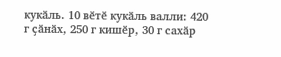кукӑль. 10 вӗтӗ кукӑль валли: 420 г ҫӑнӑх, 250 г кишӗр, 30 г сахӑр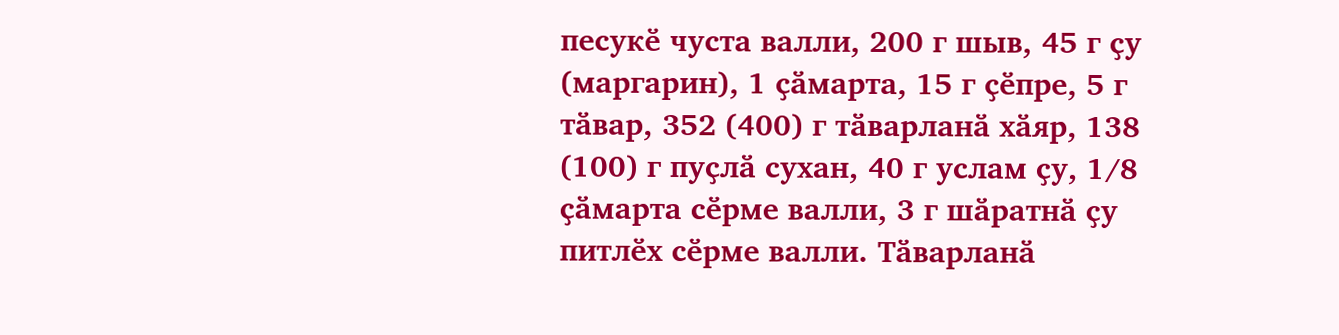песукӗ чуста валли, 200 г шыв, 45 г ҫу (маргарин), 1 ҫӑмарта, 15 г ҫӗпре, 5 г тӑвар, 352 (400) г тӑварланӑ хӑяр, 138 (100) г пуҫлӑ сухан, 40 г услам ҫу, 1/8 ҫӑмарта сӗрме валли, 3 г шӑратнӑ ҫу питлӗх сӗрме валли. Тӑварланӑ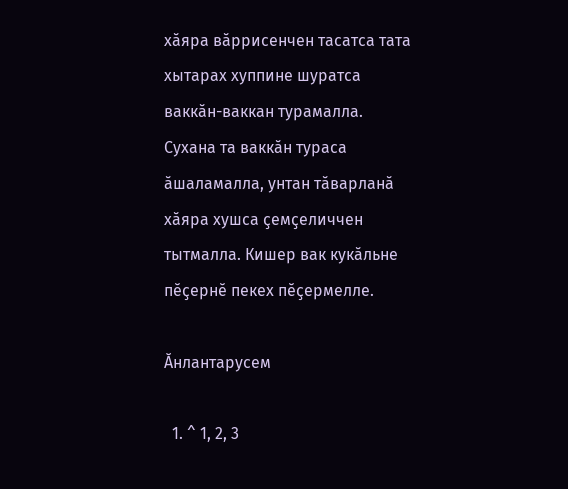хӑяра вӑррисенчен тасатса тата хытарах хуппине шуратса ваккӑн-ваккан турамалла. Сухана та ваккӑн тураса ӑшаламалла, унтан тӑварланӑ хӑяра хушса ҫемҫеличчен тытмалла. Кишер вак кукӑльне пӗҫернӗ пекех пӗҫермелле.

Ӑнлантарусем

  1. ^ 1, 2, 3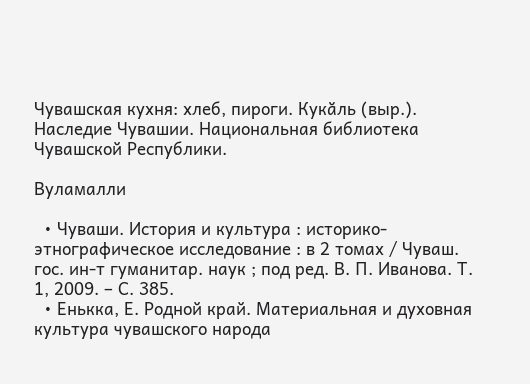Чувашская кухня: хлеб, пироги. Кукӑль (выр.). Наследие Чувашии. Национальная библиотека Чувашской Республики.

Вуламалли

  • Чуваши. История и культура : историко-этнографическое исследование : в 2 томах / Чуваш. гос. ин-т гуманитар. наук ; под ред. В. П. Иванова. Т. 1, 2009. – С. 385.
  • Енькка, Е. Родной край. Материальная и духовная культура чувашского народа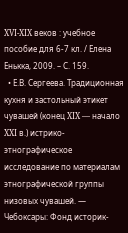XVI-XIX веков : учебное пособие для 6-7 кл. / Елена Енькка, 2009. – С. 159.
  • Е.В. Сергеева. Традиционная кухня и застольный этикет чувашей (конец XIX — начало XXI в.) истрико-этнографическое исследование по материалам этнографической группы низовых чувашей. — Чебоксары: Фонд историк-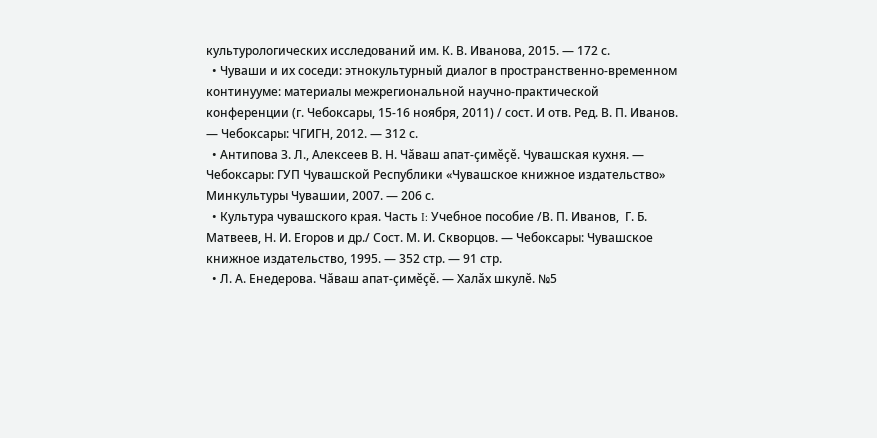культурологических исследований им. К. В. Иванова, 2015. — 172 с.
  • Чуваши и их соседи: этнокультурный диалог в пространственно-временном континууме: материалы межрегиональной научно-практической конференции (г. Чебоксары, 15-16 ноября, 2011) / сост. И отв. Ред. В. П. Иванов. — Чебоксары: ЧГИГН, 2012. — 312 с.
  • Антипова З. Л., Алексеев В. Н. Чӑваш апат-ҫимӗҫӗ. Чувашская кухня. — Чебоксары: ГУП Чувашской Республики «Чувашское книжное издательство» Минкультуры Чувашии, 2007. — 206 с.
  • Культура чувашского края. Часть I: Учебное пособие /В. П. Иванов,  Г. Б. Матвеев, Н. И. Егоров и др./ Сост. М. И. Скворцов. — Чебоксары: Чувашское книжное издательство, 1995. — 352 стр. — 91 стр.
  • Л. А. Енедерова. Чӑваш апат-ҫимӗҫӗ. — Халӑх шкулӗ. №5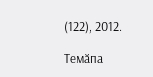(122), 2012.

Темӑпа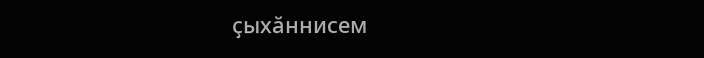ҫыхӑннисем